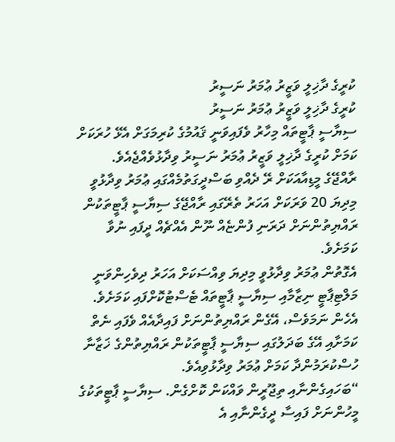ކުރީގެ ދާޚިލީ ވަޒީރު ޢުމަރު ނަސީރު
ކުރީގެ ދާޚިލީ ވަޒީރު ޢުމަރު ނަސީރު
ސިޔާސީ ޕާޓީތައް މިހާރު ވެފައިވަނީ ޤައުމުގެ ކުރިމަގަށް އެޅޭ ހުރަކަށް ކަމަށް ކުރީގެ ދާޚިލީ ވަޒީރު ޢުމަރު ނަސީރު ވިދާޅުވެއްޖެއެވެ.
ރާއްޖޭގެ މީޑިއާއަކަށް ރޭ ދެއްވި ބަސްދީގަތުމެއްގައި ޢުމަރު ވިދާޅުވީ މިދިޔަ 20 ވަރަކަށް އަހަރު ތެރޭގައި ރާއްޖޭގެ ސިޔާސީ ޕާޓީތަކުން ރައްޔިތުންނަށް ދަރަނި ފުންޏެއް ނޫން އެއްޗެއް ދީފައި ނުވާ ކަމަށެވެ.
އެގޮތުން ޢުމަރު ވިދާޅުވީ މިދިޔަ ވިއްސަކަށް އަހަރު ދިވެހިންވަނީ މަލްޓިޕާޓީ ނިޒާމާއި ސިޔާސީ ޕާޓީތައް ޓެސްޓުކޮށްފައި ކަމަށެވެ. އެހެން ނަމަވެސް، އޭގެން ރައްޔިތުންނަށް ފައިދާއެއް ވެފައި ނެތް ކަމަށާއި އޭގެ ބަދަލުގައި ސިޔާސީ ޕާޓީތަކުން ރައްޔިތުންގެ ޚަޒާނާ ހުސްކުރަމުންދާ ކަމަށް ޢުމަރު ވިދާޅުވިއެވެ.
“ބަހައިގެންނާއި ތިޖޫރީން ވައްކަން ކޮށްގެން. ސިޔާސީ ޕާޓީތަކުގެ މީހުންނަށް ފައިސާ ދީގެންނާއި އެ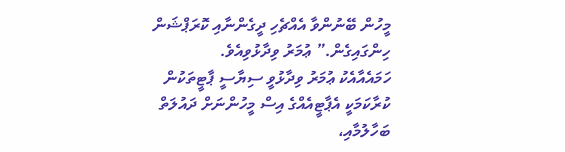މީހުން ބޭނުންވާ އެއްޗެހި ދީގެންނާއި ކޮރަޕްޝަން ހިންގައިގެން.” ޢުމަރު ވިދާޅުވިއެވެ.
ހަމައެއާއެކު ޢުމަރު ވިދާޅުވީ ސިޔާސީ ޕާޓީތަކުން ކުރާކަމަކީ އެޕާޓީއެއްގެ އިސް މީހުންނަށް ދައުލަތް ބަހާލުމާއި،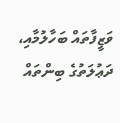ވަޒީފާތައް ބަހާލުމާއި، ދަޢުލަތުގެ ބިންތައް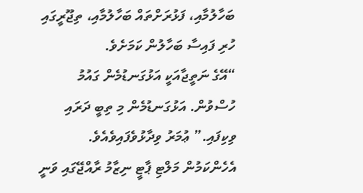ބަހާލުމާއި، ފަޅުރަށްތައް ބަހާލުމާއި، ތިޖޫރީގައި ހުރި ފައިސާ ބަހާލުން ކަމަށެވެ.
“އޭގެ ނަތީޖާއަކީ އަޅުގަނޑުމެން ގައުމު ހުސްވުން. އަޅުގަނޑުމެން މި ތިބީ ދަރައި ވިކިފައި.” ޢުމަރު ވިދާޅުވެފައިވެއެވެ.
އެހެންކަމުން މަލްޓި ޕާޓީ ނިޒާމު ރާއްޖޭގައި ވަނީ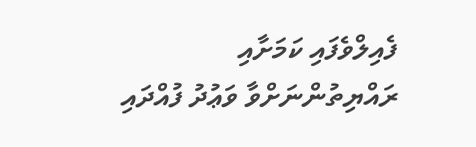ފެއިލްވެފައި ކަމަށާއި ރައްޔިތުންނަށްވާ ވަޢުދު ފުއްދައި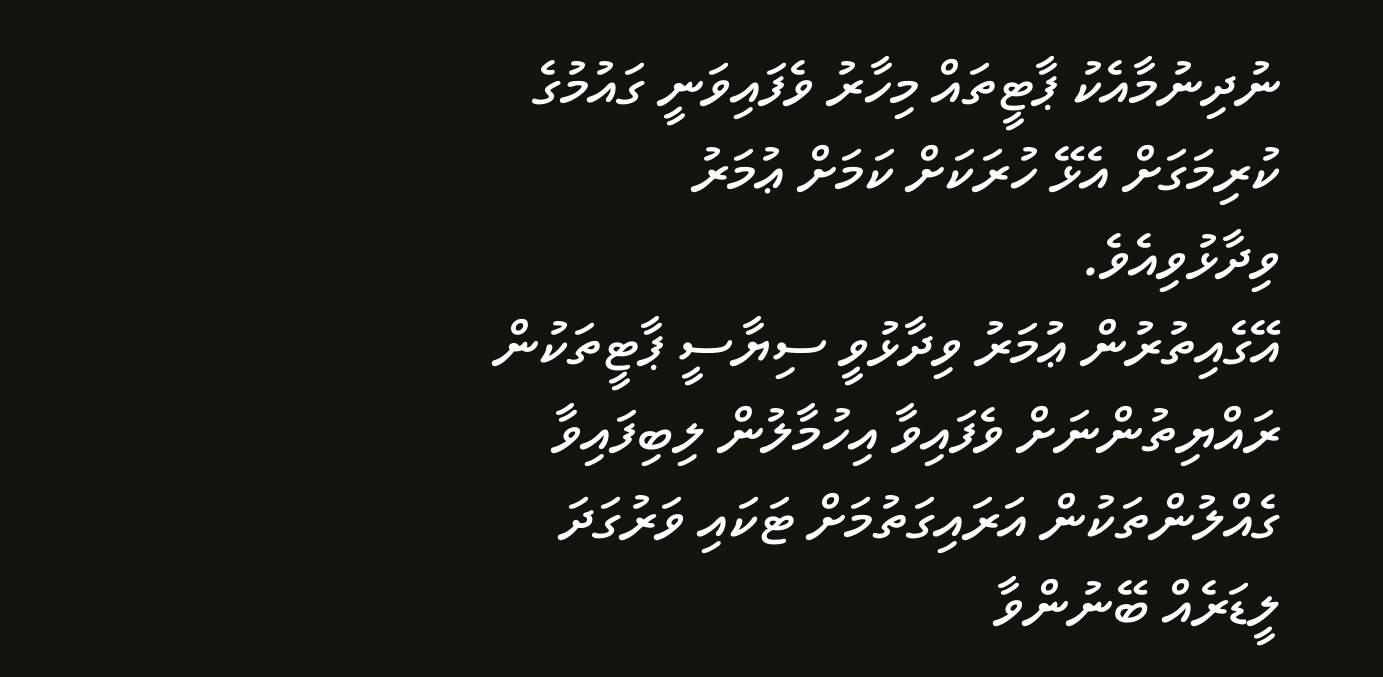ނުދިނުމާއެކު ޕާޓީތައް މިހާރު ވެފައިވަނީ ގައުމުގެ ކުރިމަގަށް އެޅޭ ހުރަކަށް ކަމަށް ޢުމަރު ވިދާޅުވިއެވެ.
އޭގެއިތުރުން ޢުމަރު ވިދާޅުވީ ސިޔާސީ ޕާޓީތަކުން ރައްޔިތުންނަށް ވެފައިވާ އިހުމާލުން ލިބިފައިވާ ގެއްލުންތަކުން އަރައިގަތުމަށް ޓަކައި ވަރުގަދަ ލީޑަރެއް ބޭނުންވާ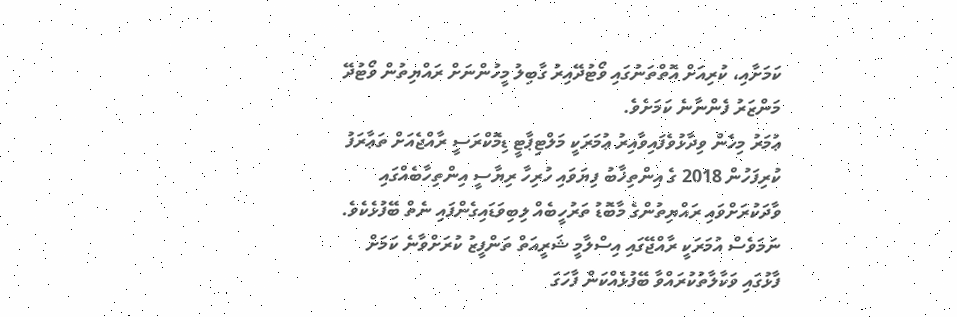ކަމަށާއި، ކުރިއަށް އޮތްތަނުގައި ވޯޓުދޭއިރު ގާބިލު މީހުންނަށް ރައްޔިތުން ވޯޓުދޭ މަންޒަރު ފެންނާނެ ކަމަށެވެ.
ޢުމަރު މިހެން ވިދާޅުވެފައިވާއިރު ޢުމަރަކީ މަލްޓިޕާޓީ ޑިމޮކްރަސީ ރާއްޖެއަށް ތަޢާރަފު ކުރިފަހުން 2018 ގެ އިންތިޚާބު ފިޔަވައި ހުރިހާ ރިޔާސީ އިންތިހާބެއްގައި ވާދަކުރަށްވައި ރައްޔިތުންގެ މާބޮޑު ތަރުހީބެއް ލިބިވަޑައިގެންފައި ނެތް ބޭފުޅެކެވެ. ނަމަވެސް އުމަރަކީ ރާއްޖޭގައި އިސްލާމީ ޝަރީއަތް ތަންފީޒު ކުރަށްވާނެ ކަމަށް ފާޅުގައި ވަކާލާތުކުރައްވާ ބޭފުޅެއްކަން ފާހަގަ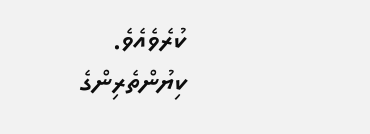ކުރެވެއެވެ.
ކިޔުންތެރިންގެ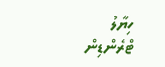ހިޔާލު
ޓްރެންޑިން